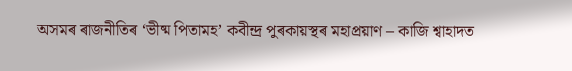অসমৰ ৰাজনীতিৰ ‘ভীষ্ম পিতামহ’ কবীন্দ্ৰ পুৰকায়স্থৰ মহাপ্ৰয়াণ – কাজি শ্বাহাদত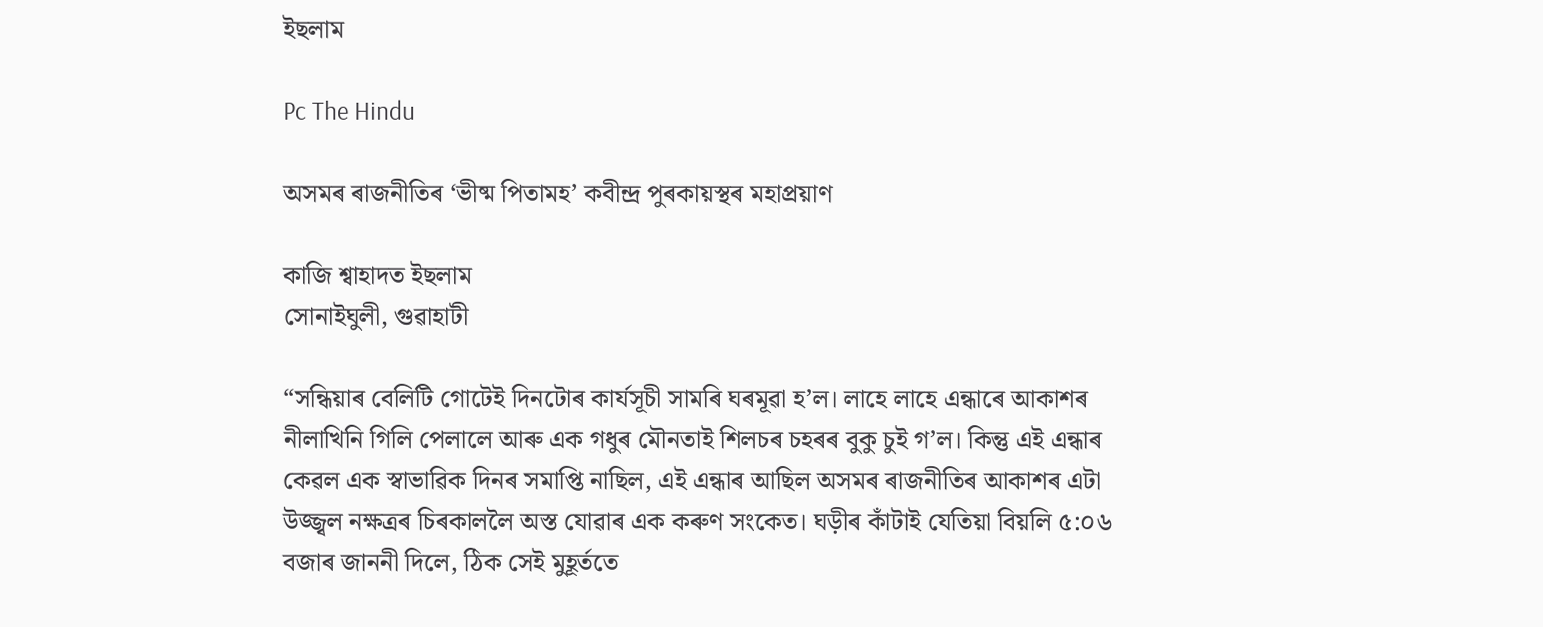ইছলাম

Pc The Hindu

অসমৰ ৰাজনীতিৰ ‘ভীষ্ম পিতামহ’ কবীন্দ্ৰ পুৰকায়স্থৰ মহাপ্ৰয়াণ

কাজি শ্বাহাদত ইছলাম
সোনাইঘুলী, গুৱাহাটী

“সন্ধিয়াৰ বেলিটি গোটেই দিনটোৰ কাৰ্যসূচী সামৰি ঘৰমূৱা হ’ল। লাহে লাহে এন্ধাৰে আকাশৰ নীলাখিনি গিলি পেলালে আৰু এক গধুৰ মৌনতাই শিলচৰ চহৰৰ বুকু চুই গ’ল। কিন্তু এই এন্ধাৰ কেৱল এক স্বাভাৱিক দিনৰ সমাপ্তি নাছিল, এই এন্ধাৰ আছিল অসমৰ ৰাজনীতিৰ আকাশৰ এটা উজ্জ্বল নক্ষত্ৰৰ চিৰকাললৈ অস্ত যোৱাৰ এক কৰুণ সংকেত। ঘড়ীৰ কাঁটাই যেতিয়া বিয়লি ৫:০৬ বজাৰ জাননী দিলে, ঠিক সেই মুহূর্ততে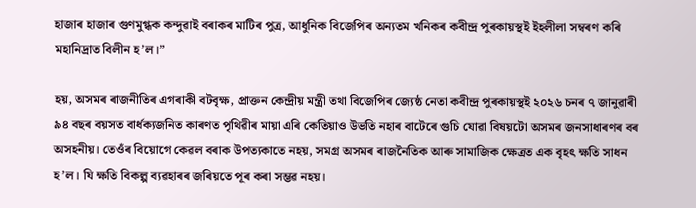হাজাৰ হাজাৰ গুণমুগ্ধক কন্দুৱাই বৰাকৰ মাটিৰ পুত্ৰ, আধুনিক বিজেপিৰ অন্যতম খনিকৰ কবীন্দ্ৰ পুৰকায়স্থই ইহলীলা সম্বৰণ কৰি মহানিদ্ৰাত বিলীন হ’ল।”

হয়, অসমৰ ৰাজনীতিৰ এগৰাকী বটবৃক্ষ, প্ৰাক্তন কেন্দ্ৰীয় মন্ত্ৰী তথা বিজেপিৰ জ্যেষ্ঠ নেতা কবীন্দ্র পুৰকায়স্থই ২০২৬ চনৰ ৭ জানুৱাৰী  ৯৪ বছৰ বয়সত বাৰ্ধক্যজনিত কাৰণত পৃথিৱীৰ মায়া এৰি কেতিয়াও উভতি নহাৰ বাটেৰে গুচি যোৱা বিষয়টো অসমৰ জনসাধাৰণৰ বৰ অসহনীয়। তেওঁৰ বিয়োগে কেৱল বৰাক উপত্যকাতে নহয়, সমগ্ৰ অসমৰ ৰাজনৈতিক আৰু সামাজিক ক্ষেত্ৰত এক বৃহৎ ক্ষতি সাধন হ’ল। যি ক্ষতি বিকল্প ব্যৱহাৰৰ জৰিয়তে পূৰ কৰা সম্ভৱ নহয়।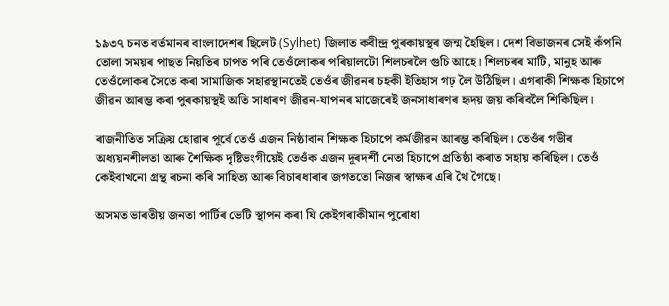১৯৩৭ চনত বৰ্তমানৰ বাংলাদেশৰ ছিলেট (Sylhet) জিলাত কবীন্দ্র পুৰকায়স্থৰ জন্ম হৈছিল। দেশ বিভাজনৰ সেই কঁপনি তোলা সময়ৰ পাছত নিয়তিৰ চাপত পৰি তেওঁলোকৰ পৰিয়ালটো শিলচৰলৈ গুচি আহে। শিলচৰৰ মাটি, মানুহ আৰু তেওঁলোকৰ সৈতে কৰা সামাজিক সহাৱস্থানতেই তেওঁৰ জীৱনৰ চহকী ইতিহাস গঢ় লৈ উঠিছিল। এগৰাকী শিক্ষক হিচাপে জীৱন আৰম্ভ কৰা পুৰকায়স্থই অতি সাধাৰণ জীৱন-যাপনৰ মাজেৰেই জনসাধাৰণৰ হৃদয় জয় কৰিবলৈ শিকিছিল।

ৰাজনীতিত সক্ৰিয় হোৱাৰ পূৰ্বে তেওঁ এজন নিষ্ঠাবান শিক্ষক হিচাপে কৰ্মজীৱন আৰম্ভ কৰিছিল। তেওঁৰ গভীৰ অধ্যয়নশীলতা আৰু শৈক্ষিক দৃষ্টিভংগীয়েই তেওঁক এজন দূৰদৰ্শী নেতা হিচাপে প্ৰতিষ্ঠা কৰাত সহায় কৰিছিল। তেওঁ কেইবাখনো গ্ৰন্থ ৰচনা কৰি সাহিত্য আৰু বিচাৰধাৰাৰ জগততো নিজৰ স্বাক্ষৰ এৰি থৈ গৈছে।

অসমত ভাৰতীয় জনতা পাৰ্টিৰ ভেটি স্থাপন কৰা যি কেইগৰাকীমান পুৰোধা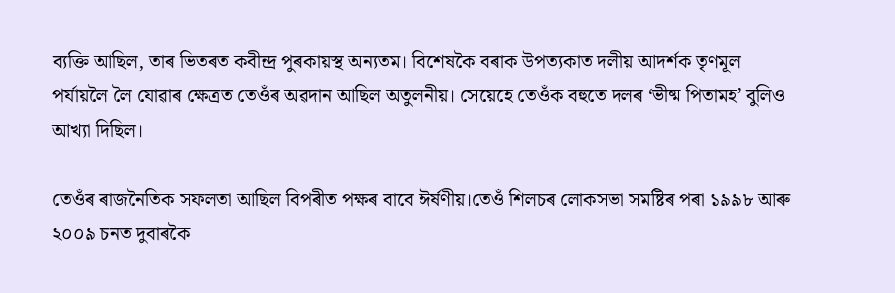ব্যক্তি আছিল, তাৰ ভিতৰত কবীন্দ্র পুৰকায়স্থ অন্যতম। বিশেষকৈ বৰাক উপত্যকাত দলীয় আদৰ্শক তৃণমূল পৰ্যায়লৈ লৈ যোৱাৰ ক্ষেত্ৰত তেওঁৰ অৱদান আছিল অতুলনীয়। সেয়েহে তেওঁক বহুতে দলৰ ‘ভীষ্ম পিতামহ’ বুলিও আখ্যা দিছিল।

তেওঁৰ ৰাজনৈতিক সফলতা আছিল বিপৰীত পক্ষৰ বাবে ঈৰ্ষণীয়।তেওঁ শিলচৰ লোকসভা সমষ্টিৰ পৰা ১৯৯৮ আৰু ২০০৯ চনত দুবাৰকৈ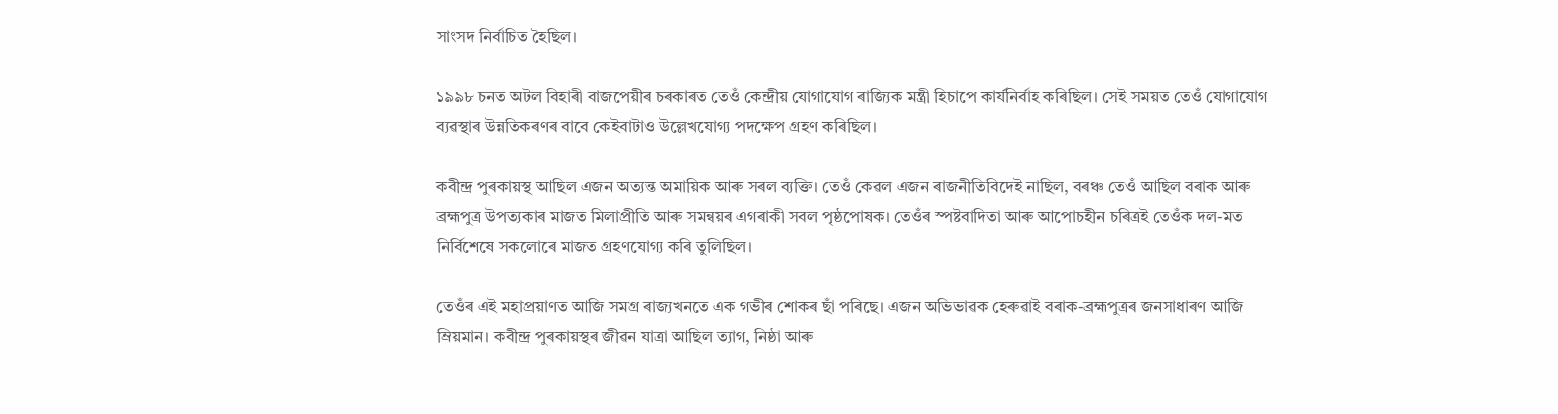সাংসদ নিৰ্বাচিত হৈছিল।

১৯৯৮ চনত অটল বিহাৰী বাজপেয়ীৰ চৰকাৰত তেওঁ কেন্দ্ৰীয় যোগাযোগ ৰাজ্যিক মন্ত্ৰী হিচাপে কাৰ্যনিৰ্বাহ কৰিছিল। সেই সময়ত তেওঁ যোগাযোগ ব্যৱস্থাৰ উন্নতিকৰণৰ বাবে কেইবাটাও উল্লেখযোগ্য পদক্ষেপ গ্ৰহণ কৰিছিল।

কবীন্দ্র পুৰকায়স্থ আছিল এজন অত্যন্ত অমায়িক আৰু সৰল ব্যক্তি। তেওঁ কেৱল এজন ৰাজনীতিবিদেই নাছিল, বৰঞ্চ তেওঁ আছিল বৰাক আৰু ব্ৰহ্মপুত্ৰ উপত্যকাৰ মাজত মিলাপ্ৰীতি আৰু সমন্বয়ৰ এগৰাকী সবল পৃষ্ঠপোষক। তেওঁৰ স্পষ্টবাদিতা আৰু আপোচহীন চৰিত্ৰই তেওঁক দল-মত নিৰ্বিশেষে সকলোৰে মাজত গ্ৰহণযোগ্য কৰি তুলিছিল।

তেওঁৰ এই মহাপ্ৰয়াণত আজি সমগ্ৰ ৰাজ্যখনতে এক গভীৰ শোকৰ ছাঁ পৰিছে। এজন অভিভাৱক হেৰুৱাই বৰাক-ব্ৰহ্মপুত্ৰৰ জনসাধাৰণ আজি ম্ৰিয়মান। কবীন্দ্ৰ পুৰকায়স্থৰ জীৱন যাত্ৰা আছিল ত্যাগ, নিষ্ঠা আৰু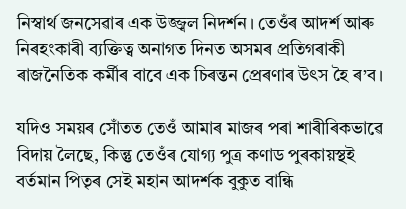নিস্বাৰ্থ জনসেৱাৰ এক উজ্জ্বল নিদৰ্শন। তেওঁৰ আদৰ্শ আৰু নিৰহংকাৰী ব্যক্তিত্ব অনাগত দিনত অসমৰ প্ৰতিগৰাকী ৰাজনৈতিক কৰ্মীৰ বাবে এক চিৰন্তন প্ৰেৰণাৰ উৎস হৈ ৰ’ব।

যদিও সময়ৰ সোঁতত তেওঁ আমাৰ মাজৰ পৰা শাৰীৰিকভাৱে বিদায় লৈছে, কিন্তু তেওঁৰ যোগ্য পুত্ৰ কণাড পুৰকায়স্থই বৰ্তমান পিতৃৰ সেই মহান আদৰ্শক বুকুত বান্ধি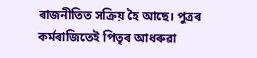ৰাজনীতিত সক্ৰিয় হৈ আছে। পুত্ৰৰ কৰ্মৰাজিতেই পিতৃৰ আধৰুৱা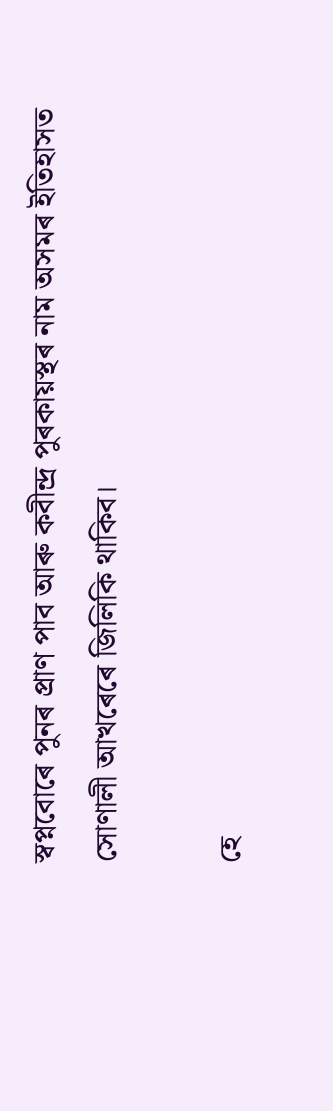স্বপ্নবোৰে পুনৰ প্ৰাণ পাব আৰু কবীন্দ্ৰ পুৰকায়স্থৰ নাম অসমৰ ইতিহাসত সোণালী আখৰেৰে জিলিকি থাকিব।

হে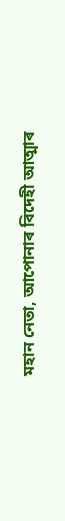মহান নেতা, আপোনাৰ বিদেহী আত্মাৰ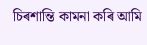চিৰশান্তি কামনা কৰি আমি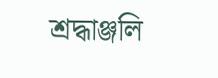শ্ৰদ্ধাঞ্জলি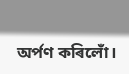অৰ্পণ কৰিলোঁ।